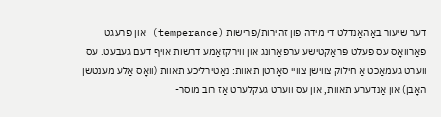דער שיעור באַהאַנדלט די מידה פון זהירות/פרישות (temperance) און פרעגט פאַרוואָס עס פעלט פּראַקטישע ערפאַרונג און ווירקזאַמע דרשות אויף דעם געבעט. עס ווערט געמאַכט אַ חילוק צווישן צוויי סאָרטן תאוות: נאַטירליכע תאוות (וואָס אַלע מענטשן האָבן) און אַנדערע תאוות, און עס ווערט געקלערט אַז רוב מוסר-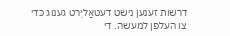דרשות זענען נישט דעטאַליִרט גענוג כּדי צו העלפן למעשה. די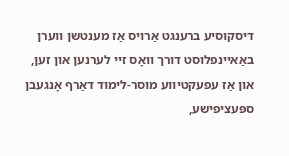דיסקוסיע ברענגט אַרויס אַז מענטשן ווערן באַאיינפלוסט דורך וואָס זיי לערנען און זען, און אַז עפעקטיווע מוסר-לימוד דאַרף אָנגעבן ספּעציפישע,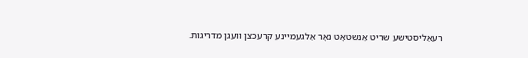רעאַליסטישע שריט אַנשטאָט נאָר אַלגעמיינע קרעכצן וועגן מדריגות.